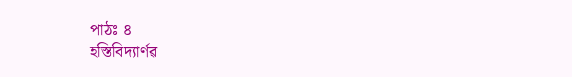পাঠঃ ৪
হস্তিবিদ্যাৰ্ণৱ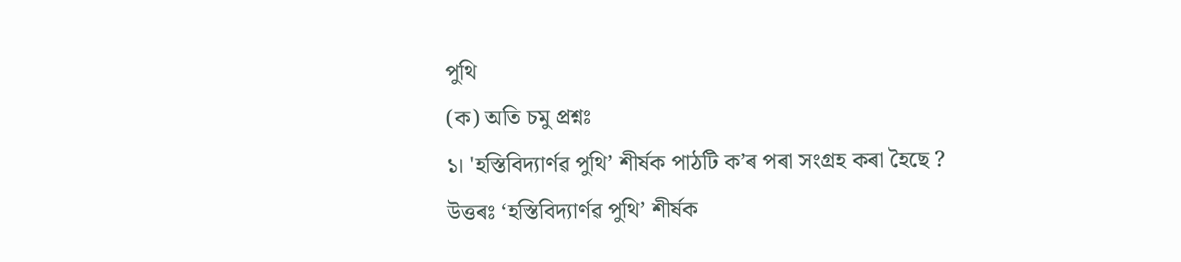পুথি
(ক) অতি চমু প্ৰশ্নঃ
১। 'হস্তিবিদ্যাৰ্ণৱ পুথি’ শীৰ্ষক পাঠটি কʼৰ পৰা সংগ্ৰহ কৰা হৈছে ?
উত্তৰঃ ‘হস্তিবিদ্যাৰ্ণৱ পুথি’ শীৰ্ষক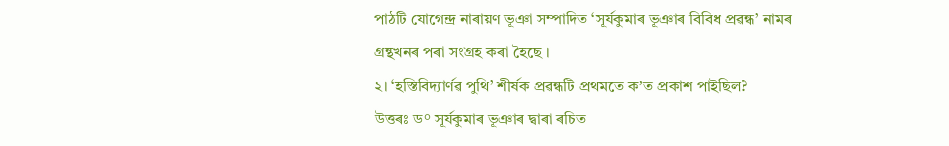পাঠটি যোগেন্দ্ৰ নাৰায়ণ ভূঞা সম্পাদিত ‘সূৰ্যকুমাৰ ভূঞাৰ বিবিধ প্ৰৱন্ধ’ নামৰ গ্ৰন্থখনৰ পৰা সংগ্ৰহ কৰা হৈছে ।
২। ‘হস্তিবিদ্যাৰ্ণৱ পুথি’ শীৰ্ষক প্ৰৱন্ধটি প্ৰথমতে কʼত প্ৰকাশ পাইছিল?
উত্তৰঃ ড° সূৰ্যকুমাৰ ভূঞাৰ দ্বাৰা ৰচিত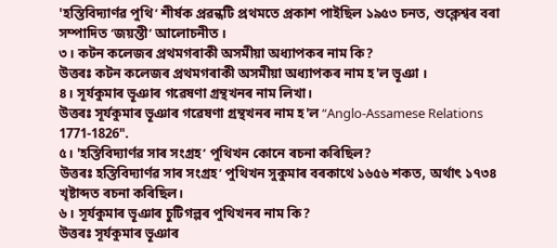'হস্তিবিদ্যাৰ্ণৱ পুথি’ শীৰ্ষক প্ৰৱন্ধটি প্ৰথমতে প্ৰকাশ পাইছিল ১৯৫৩ চনত, শুক্লেশ্বৰ বৰা সম্পাদিত ‘জয়ন্তী’ আলোচনীত ।
৩। কটন কলেজৰ প্ৰথমগৰাকী অসমীয়া অধ্যাপকৰ নাম কি?
উত্তৰঃ কটন কলেজৰ প্ৰথমগৰাকী অসমীয়া অধ্যাপকৰ নাম হ'ল ভূঞা ।
৪। সূৰ্যকুমাৰ ভূঞাৰ গৱেষণা গ্ৰন্থখনৰ নাম লিখা।
উত্তৰঃ সূৰ্যকুমাৰ ভূঞাৰ গৱেষণা গ্ৰন্থখনৰ নাম হ'ল “Anglo-Assamese Relations 1771-1826".
৫। 'হস্তিবিদ্যাৰ্ণৱ সাৰ সংগ্ৰহ’ পুথিখন কোনে ৰচনা কৰিছিল?
উত্তৰঃ হস্তিবিদ্যাৰ্ণৱ সাৰ সংগ্ৰহ’ পুথিখন সুকুমাৰ বৰকাথে ১৬৫৬ শকত, অর্থাৎ ১৭৩৪ খৃষ্টাব্দত ৰচনা কৰিছিল।
৬। সূর্যকুমাৰ ভূঞাৰ চুটিগল্পৰ পুথিখনৰ নাম কি?
উত্তৰঃ সূর্যকুমাৰ ভূঞাৰ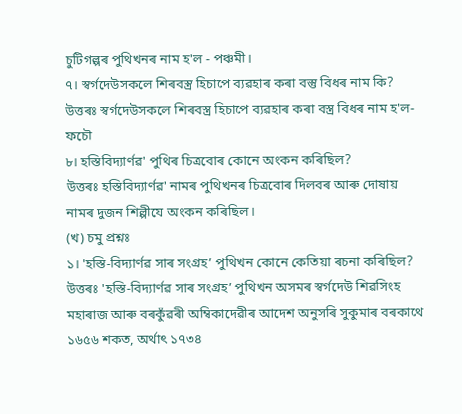চুটিগল্পৰ পুথিখনৰ নাম হ'ল - পঞ্চমী।
৭। স্বর্গদেউসকলে শিৰবস্ত্ৰ হিচাপে ব্যৱহাৰ কৰা বস্তু বিধৰ নাম কি?
উত্তৰঃ স্বৰ্গদেউসকলে শিৰবস্ত্ৰ হিচাপে ব্যৱহাৰ কৰা বস্ত্ৰ বিধৰ নাম হ'ল- ফচৌ
৮। হস্তিবিদ্যার্ণৱ' পুথিৰ চিত্ৰবোৰ কোনে অংকন কৰিছিল?
উত্তৰঃ হস্তিবিদ্যাৰ্ণৱ' নামৰ পুথিখনৰ চিত্ৰবোৰ দিলবৰ আৰু দোষায় নামৰ দুজন শিল্পীযে অংকন কৰিছিল।
(খ) চমু প্ৰশ্নঃ
১। 'হস্তি-বিদ্যাৰ্ণৱ সাৰ সংগ্ৰহ’ পুথিখন কোনে কেতিয়া ৰচনা কৰিছিল?
উত্তৰঃ 'হস্তি-বিদ্যাৰ্ণৱ সাৰ সংগ্ৰহ’ পুথিখন অসমৰ স্বৰ্গদেউ শিৱসিংহ মহাৰাজ আৰু বৰকুঁৱৰী অম্বিকাদেৱীৰ আদেশ অনুসৰি সুকুমাৰ বৰকাথে ১৬৫৬ শকত, অর্থাৎ ১৭৩৪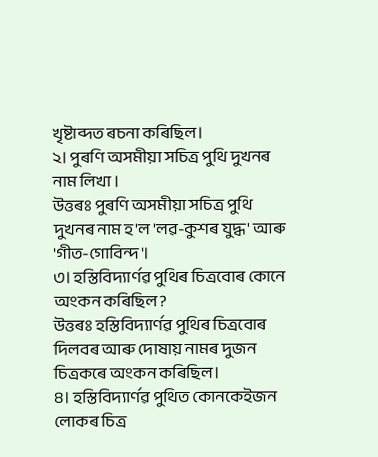খৃষ্টাব্দত ৰচনা কৰিছিল।
২। পুৰণি অসমীয়া সচিত্ৰ পুথি দুখনৰ নাম লিখা ।
উত্তৰঃ পুৰণি অসমীয়া সচিত্ৰ পুথি দুখনৰ নাম হ'ল 'লৱ-কুশৰ যুদ্ধ' আৰু 'গীত-গোবিন্দ'।
৩। হস্তিবিদ্যাৰ্ণৱ পুথিৰ চিত্ৰবোৰ কোনে অংকন কৰিছিল?
উত্তৰঃ হস্তিবিদ্যাৰ্ণৱ পুথিৰ চিত্ৰবোৰ দিলবৰ আৰু দোষায় নামৰ দুজন চিত্ৰকৰে অংকন কৰিছিল।
৪। হস্তিবিদ্যাৰ্ণৱ পুথিত কোনকেইজন লোকৰ চিত্ৰ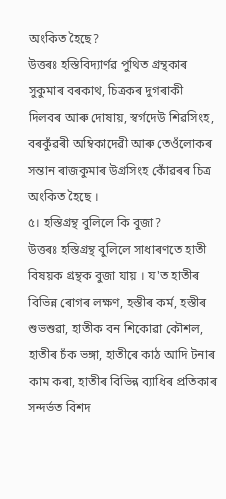অংকিত হৈছে?
উত্তৰঃ হস্তিবিদ্যাৰ্ণৱ পুথিত গ্ৰন্থকাৰ সুকুমাৰ বৰকাথ, চিত্ৰকৰ দুগৰাকী দিলবৰ আৰু দোষায়, স্বৰ্গদেউ শিৱসিংহ, বৰকুঁৱৰী অম্বিকাদেৱী আৰু তেওঁলোকৰ সন্তান ৰাজকুমাৰ উগ্ৰসিংহ কোঁৱৰৰ চিত্ৰ অংকিত হৈছে ।
৫। হস্তিগ্ৰন্থ বুলিলে কি বুজা?
উত্তৰঃ হস্তিগ্ৰন্থ বুলিলে সাধাৰণতে হাতী বিষয়ক গ্ৰন্থক বুজা যায় । য'ত হাতীৰ বিভিন্ন ৰোগৰ লক্ষণ, হস্তীৰ কৰ্ম, হস্তীৰ শুভশুৱা, হাতীক বন শিকোৱা কৌশল, হাতীৰ চঁক ভঙ্গা, হাতীৰে কাঠ আদি টনাৰ কাম কৰা, হাতীৰ বিভিন্ন ব্যাধিৰ প্ৰতিকাৰ সন্দৰ্ভত বিশদ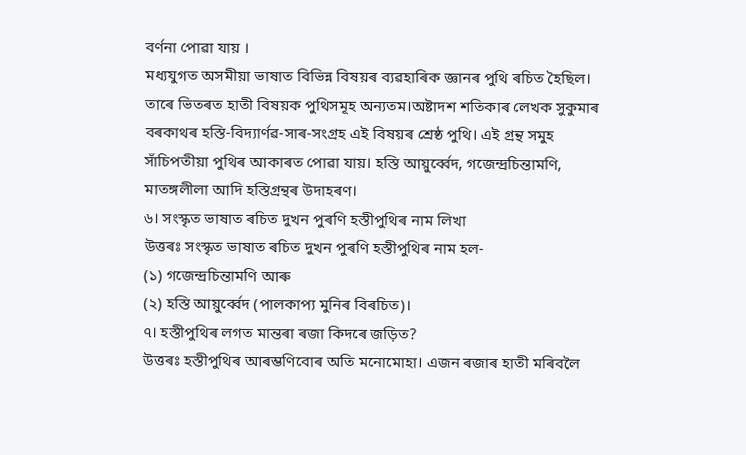বৰ্ণনা পোৱা যায় ।
মধ্যযুগত অসমীয়া ভাষাত বিভিন্ন বিষয়ৰ ব্যৱহাৰিক জ্ঞানৰ পুথি ৰচিত হৈছিল। তাৰে ভিতৰত হাতী বিষয়ক পুথিসমূহ অন্যতম।অষ্টাদশ শতিকাৰ লেখক সুকুমাৰ বৰকাথৰ হস্তি-বিদ্যাৰ্ণৱ-সাৰ-সংগ্ৰহ এই বিষয়ৰ শ্ৰেষ্ঠ পুথি। এই গ্ৰন্থ সমুহ সাঁচিপতীয়া পুথিৰ আকাৰত পোৱা যায়। হস্তি আয়ুৰ্ব্বেদ, গজেন্দ্রচিন্তামণি, মাতঙ্গলীলা আদি হস্তিগ্ৰন্থৰ উদাহৰণ।
৬। সংস্কৃত ভাষাত ৰচিত দুখন পুৰণি হস্তীপুথিৰ নাম লিখা
উত্তৰঃ সংস্কৃত ভাষাত ৰচিত দুখন পুৰণি হস্তীপুথিৰ নাম হল-
(১) গজেন্দ্রচিন্তামণি আৰু
(২) হস্তি আয়ুর্ব্বেদ (পালকাপ্য মুনিৰ বিৰচিত)।
৭। হস্তীপুথিৰ লগত মান্তৰা ৰজা কিদৰে জড়িত?
উত্তৰঃ হস্তীপুথিৰ আৰম্ভণিবোৰ অতি মনোমোহা। এজন ৰজাৰ হাতী মৰিবলৈ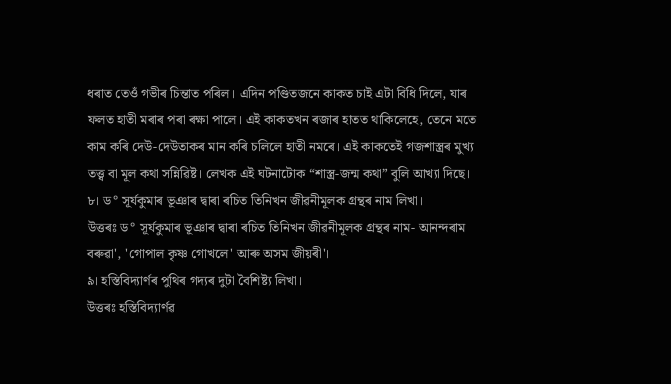ধৰাত তেওঁ গভীৰ চিন্তাত পৰিল। এদিন পণ্ডিতজনে কাকত চাই এটা বিধি দিলে, যাৰ ফলত হাতী মৰাৰ পৰা ৰক্ষা পালে। এই কাকতখন ৰজাৰ হাতত থাকিলেহে, তেনে মতে কাম কৰি দেউ-দেউতাকৰ মান কৰি চলিলে হাতী নমৰে। এই কাকতেই গজশাস্ত্ৰৰ মুখ্য তত্ত্ব বা মূল কথা সন্নিৱিষ্ট। লেখক এই ঘটনাটোক “শাস্ত্ৰ-জন্ম কথা” বুলি আখ্যা দিছে।
৮। ড° সূর্যকুমাৰ ভূঞাৰ দ্বাৰা ৰচিত তিনিখন জীৱনীমূলক গ্ৰন্থৰ নাম লিখা।
উত্তৰঃ ড° সূর্যকুমাৰ ভূঞাৰ দ্বাৰা ৰচিত তিনিখন জীৱনীমূলক গ্ৰন্থৰ নাম- আনন্দৰাম বৰুৱা', 'গোপাল কৃষ্ণ গোখলে' আৰু অসম জীয়ৰী'।
৯। হস্তিবিদ্যার্ণৰ পুথিৰ গদ্যৰ দুটা বৈশিষ্ট্য লিখা।
উত্তৰঃ হস্তিবিদ্যাৰ্ণৱ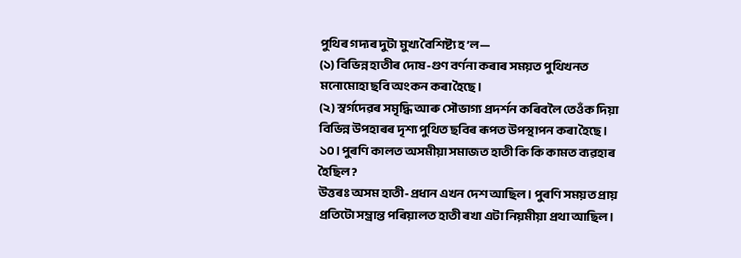পুথিৰ গদ্যৰ দুটা মুখ্য বৈশিষ্ট্য হ’ল—
(১) বিভিন্ন হাতীৰ দোষ-গুণ বৰ্ণনা কৰাৰ সময়ত পুথিখনত মনোমোহা ছবি অংকন কৰা হৈছে।
(২) স্বৰ্গদেৱৰ সমৃদ্ধি আৰু সৌভাগ্য প্ৰদৰ্শন কৰিবলৈ তেওঁক দিয়া বিভিন্ন উপহাৰৰ দৃশ্য পুথিত ছবিৰ ৰূপত উপস্থাপন কৰা হৈছে।
১০। পুৰণি কালত অসমীয়া সমাজত হাতী কি কি কামত ব্যৱহাৰ হৈছিল?
উত্তৰঃ অসম হাতী-প্ৰধান এখন দেশ আছিল। পুৰণি সময়ত প্ৰায় প্ৰতিটো সম্ভ্ৰান্ত পৰিয়ালত হাতী ৰখা এটা নিয়মীয়া প্ৰথা আছিল।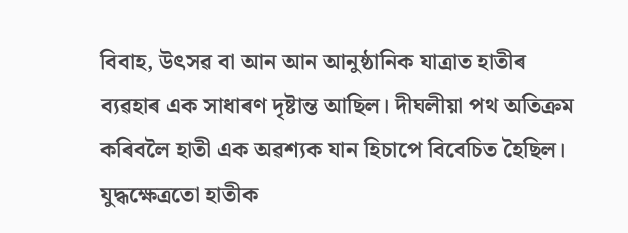বিবাহ, উৎসৱ বা আন আন আনুষ্ঠানিক যাত্ৰাত হাতীৰ ব্যৱহাৰ এক সাধাৰণ দৃষ্টান্ত আছিল। দীঘলীয়া পথ অতিক্ৰম কৰিবলৈ হাতী এক অৱশ্যক যান হিচাপে বিবেচিত হৈছিল। যুদ্ধক্ষেত্ৰতো হাতীক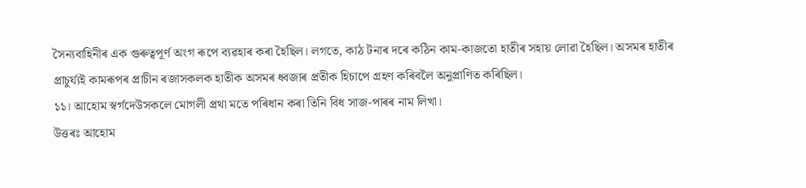সৈন্যবাহিনীৰ এক গুৰুত্বপূর্ণ অংগ ৰূপে ব্যৱহাৰ কৰা হৈছিল। লগতে, কাঠ টনাৰ দৰে কঠিন কাম-কাজতো হাতীৰ সহায় লোৱা হৈছিল। অসমৰ হাতীৰ প্ৰাচুৰ্য্যই কামৰূপৰ প্ৰাচীন ৰজাসকলক হাতীক অসমৰ ধ্বজাৰ প্ৰতীক হিচাপে গ্ৰহণ কৰিবলৈ অনুপ্ৰাণিত কৰিছিল।
১১। আহোম স্বৰ্গদেউসকলে মোগলী প্রথা মতে পৰিধান কৰা তিনি বিধ সাজ-পাৰৰ নাম লিখা।
উত্তৰঃ আহোম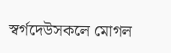স্বৰ্গদেউসকলে মোগল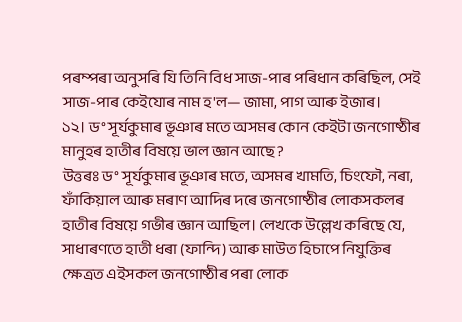পৰম্পৰা অনুসৰি যি তিনি বিধ সাজ-পাৰ পৰিধান কৰিছিল, সেই সাজ-পাৰ কেইযোৰ নাম হ'ল— জামা, পাগ আৰু ইজাৰ।
১২। ড° সূর্যকুমাৰ ভূঞাৰ মতে অসমৰ কোন কেইটা জনগোষ্ঠীৰ মানুহৰ হাতীৰ বিষয়ে ভাল জ্ঞান আছে?
উত্তৰঃ ড° সূর্যকুমাৰ ভূঞাৰ মতে, অসমৰ খামতি, চিংফৌ, নৰা, ফাঁকিয়াল আৰু মৰাণ আদিৰ দৰে জনগোষ্ঠীৰ লোকসকলৰ হাতীৰ বিষয়ে গভীৰ জ্ঞান আছিল। লেখকে উল্লেখ কৰিছে যে, সাধাৰণতে হাতী ধৰা (ফান্দি) আৰু মাউত হিচাপে নিযুক্তিৰ ক্ষেত্ৰত এইসকল জনগোষ্ঠীৰ পৰা লোক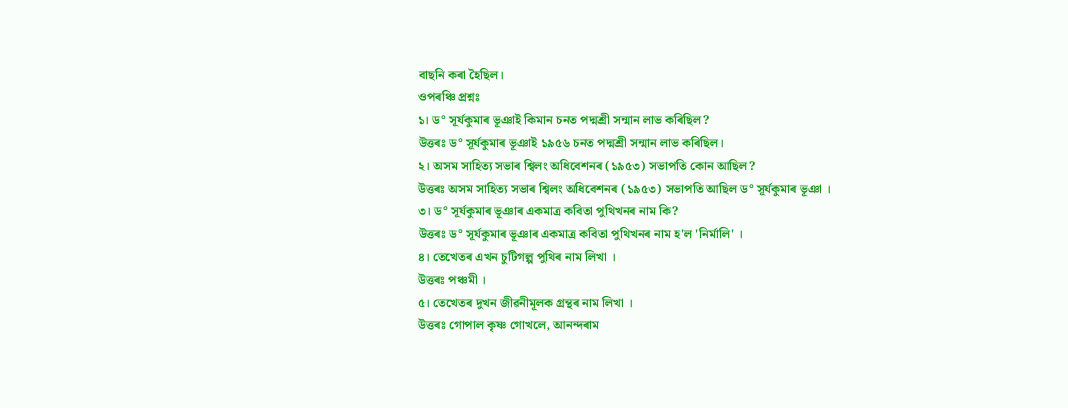বাছনি কৰা হৈছিল।
ওপৰঞ্চি প্ৰশ্নঃ
১। ড° সূৰ্যকুমাৰ ভূঞাই কিমান চনত পদ্মশ্ৰী সন্মান লাভ কৰিছিল?
উত্তৰঃ ড° সূৰ্যকুমাৰ ভূঞাই ১৯৫৬ চনত পদ্মশ্ৰী সন্মান লাভ কৰিছিল।
২। অসম সাহিত্য সভাৰ শ্বিলং অধিবেশনৰ (১৯৫৩) সভাপতি কোন আছিল?
উত্তৰঃ অসম সাহিত্য সভাৰ শ্বিলং অধিবেশনৰ (১৯৫৩) সভাপতি আছিল ড° সূৰ্যকুমাৰ ভূঞা ।
৩। ড° সূৰ্যকুমাৰ ভূঞাৰ একমাত্ৰ কবিতা পুথিখনৰ নাম কি?
উত্তৰঃ ড° সূৰ্যকুমাৰ ভূঞাৰ একমাত্ৰ কবিতা পুথিখনৰ নাম হ'ল 'নিৰ্মালি' ।
৪। তেখেতৰ এখন চুটিগল্প পুথিৰ নাম লিখা ।
উত্তৰঃ পঞ্চমী ।
৫। তেখেতৰ দুখন জীৱনীমূলক গ্ৰন্থৰ নাম লিখা ।
উত্তৰঃ গোপাল কৃষ্ণ গোখলে, আনন্দৰাম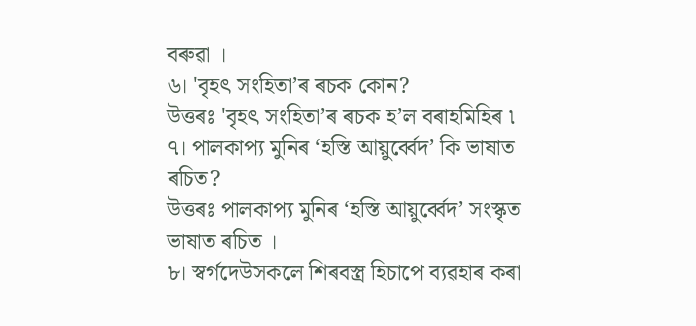বৰুৱা ।
৬। 'বৃহৎ সংহিতা’ৰ ৰচক কোন?
উত্তৰঃ 'বৃহৎ সংহিতা’ৰ ৰচক হ’ল বৰাহমিহিৰ ৷
৭। পালকাপ্য মুনিৰ ‘হস্তি আয়ুৰ্ব্বেদ’ কি ভাষাত ৰচিত?
উত্তৰঃ পালকাপ্য মুনিৰ ‘হস্তি আয়ুৰ্ব্বেদ’ সংস্কৃত ভাষাত ৰচিত ।
৮। স্বর্গদেউসকলে শিৰবস্ত্র হিচাপে ব্যৱহাৰ কৰা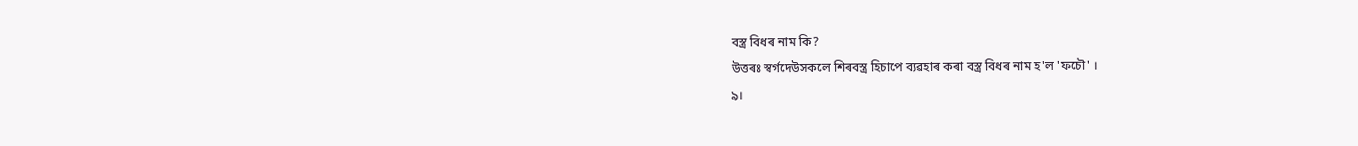বস্ত্র বিধৰ নাম কি?
উত্তৰঃ স্বর্গদেউসকলে শিৰবস্ত্র হিচাপে ব্যৱহাৰ কৰা বস্ত্র বিধৰ নাম হ'ল 'ফচৌ' ।
৯।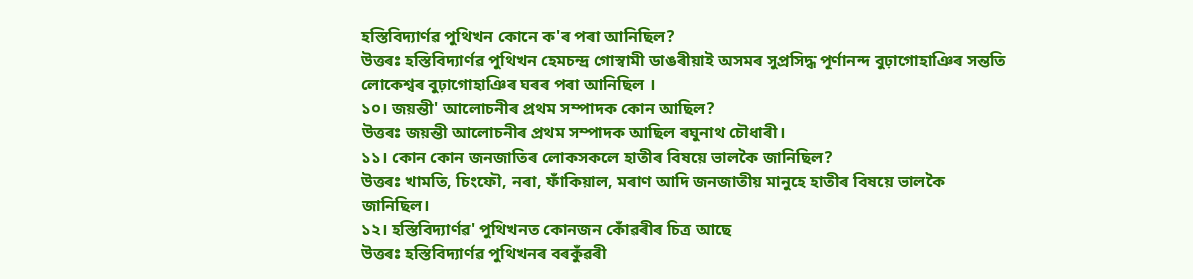হস্তিবিদ্যাৰ্ণৱ পুথিখন কোনে ক'ৰ পৰা আনিছিল?
উত্তৰঃ হস্তিবিদ্যাৰ্ণৱ পুথিখন হেমচন্দ্ৰ গোস্বামী ডাঙৰীয়াই অসমৰ সুপ্ৰসিদ্ধ পূৰ্ণানন্দ বুঢ়াগোহাঞিৰ সন্ততি লোকেশ্বৰ বুঢ়াগোহাঞিৰ ঘৰৰ পৰা আনিছিল ।
১০। জয়ন্তী' আলোচনীৰ প্ৰথম সম্পাদক কোন আছিল?
উত্তৰঃ জয়ন্তী আলোচনীৰ প্ৰথম সম্পাদক আছিল ৰঘুনাথ চৌধাৰী।
১১। কোন কোন জনজাতিৰ লোকসকলে হাতীৰ বিষয়ে ভালকৈ জানিছিল?
উত্তৰঃ খামতি, চিংফৌ, নৰা, ফাঁকিয়াল, মৰাণ আদি জনজাতীয় মানুহে হাতীৰ বিষয়ে ভালকৈ জানিছিল।
১২। হস্তিবিদ্যার্ণৱ' পুথিখনত কোনজন কোঁৱৰীৰ চিত্ৰ আছে
উত্তৰঃ হস্তিবিদ্যাৰ্ণৱ পুথিখনৰ বৰকুঁৱৰী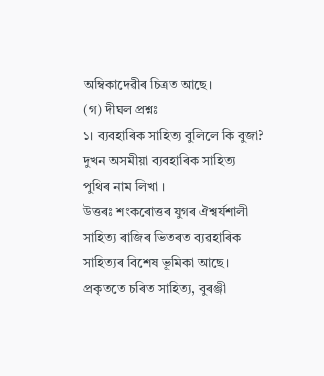অম্বিকাদেৱীৰ চিত্ৰত আছে।
(গ) দীঘল প্ৰশ্নঃ
১। ব্যবহাৰিক সাহিত্য বুলিলে কি বুজা? দুখন অসমীয়া ব্যবহাৰিক সাহিত্য পুথিৰ নাম লিখা ।
উত্তৰঃ শংকৰোত্তৰ যুগৰ ঐশ্বৰ্যশালী সাহিত্য ৰাজিৰ ভিতৰত ব্যৱহাৰিক সাহিত্যৰ বিশেষ ভূমিকা আছে। প্ৰকৃততে চৰিত সাহিত্য, বুৰঞ্জী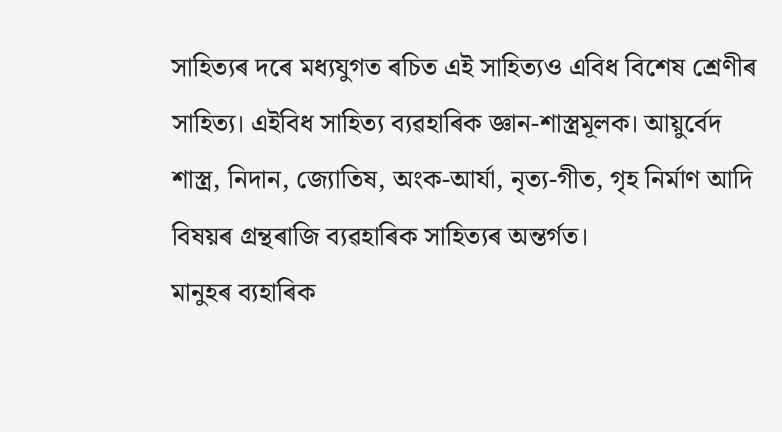সাহিত্যৰ দৰে মধ্যযুগত ৰচিত এই সাহিত্যও এবিধ বিশেষ শ্ৰেণীৰ সাহিত্য। এইবিধ সাহিত্য ব্যৱহাৰিক জ্ঞান-শাস্ত্ৰমূলক। আয়ুর্বেদ শাস্ত্ৰ, নিদান, জ্যোতিষ, অংক-আর্যা, নৃত্য-গীত, গৃহ নির্মাণ আদি বিষয়ৰ গ্ৰন্থৰাজি ব্যৱহাৰিক সাহিত্যৰ অন্তর্গত।
মানুহৰ ব্যহাৰিক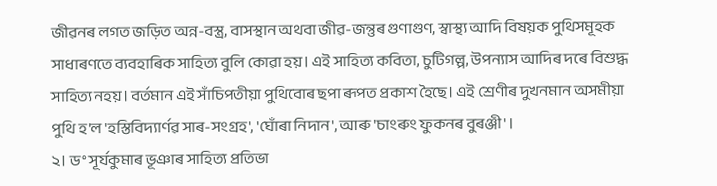জীৱনৰ লগত জড়িত অন্ন-বস্ত্ৰ, বাসস্থান অথবা জীৱ-জন্তুৰ গুণাগুণ, স্বাস্থ্য আদি বিষয়ক পুথিসমূহক সাধাৰণতে ব্যবহাৰিক সাহিত্য বুলি কোৱা হয়। এই সাহিত্য কবিতা, চুটিগল্প, উপন্যাস আদিৰ দৰে বিশুদ্ধ সাহিত্য নহয়। বৰ্তমান এই সাঁচিপতীয়া পুথিবোৰ ছপা ৰূপত প্ৰকাশ হৈছে। এই শ্ৰেণীৰ দুখনমান অসমীয়া পুথি হ'ল 'হস্তিবিদ্যাৰ্ণৱ সাৰ-সংগ্ৰহ', 'ঘোঁৰা নিদান', আৰু 'চাংৰুং ফুকনৰ বুৰঞ্জী' ।
২। ড° সূৰ্যকুমাৰ ভূঞাৰ সাহিত্য প্ৰতিভা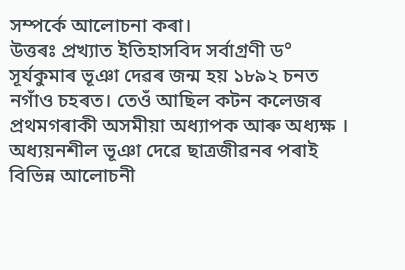সম্পৰ্কে আলোচনা কৰা।
উত্তৰঃ প্ৰখ্যাত ইতিহাসবিদ সর্বাগ্ৰণী ড° সূৰ্যকুমাৰ ভূঞা দেৱৰ জন্ম হয় ১৮৯২ চনত নগাঁও চহৰত। তেওঁ আছিল কটন কলেজৰ প্ৰথমগৰাকী অসমীয়া অধ্যাপক আৰু অধ্যক্ষ ।
অধ্যয়নশীল ভূঞা দেৱে ছাত্ৰজীৱনৰ পৰাই বিভিন্ন আলোচনী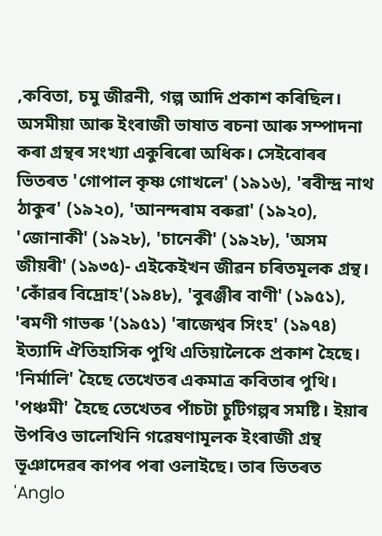,কবিতা, চমু জীৱনী, গল্প আদি প্ৰকাশ কৰিছিল। অসমীয়া আৰু ইংৰাজী ভাষাত ৰচনা আৰু সম্পাদনা কৰা গ্ৰন্থৰ সংখ্যা একুৰিৰো অধিক। সেইবোৰৰ ভিতৰত 'গোপাল কৃষ্ণ গোখলে' (১৯১৬), 'ৰবীন্দ্ৰ নাথ ঠাকুৰ' (১৯২০), 'আনন্দৰাম বৰুৱা' (১৯২০), 'জোনাকী' (১৯২৮), 'চানেকী' (১৯২৮), 'অসম জীয়ৰী' (১৯৩৫)- এইকেইখন জীৱন চৰিতমূলক গ্ৰন্থ। 'কোঁৱৰ বিদ্ৰোহ'(১৯৪৮), 'বুৰঞ্জীৰ বাণী' (১৯৫১), 'ৰমণী গাভৰু '(১৯৫১) 'ৰাজেশ্বৰ সিংহ' (১৯৭৪) ইত্যাদি ঐতিহাসিক পুথি এতিয়ালৈকে প্ৰকাশ হৈছে। 'নিৰ্মালি' হৈছে তেখেতৰ একমাত্ৰ কবিতাৰ পুথি। 'পঞ্চমী' হৈছে তেখেতৰ পাঁচটা চুটিগল্পৰ সমষ্টি। ইয়াৰ উপৰিও ভালেখিনি গৱেষণামূলক ইংৰাজী গ্ৰন্থ ভূঞাদেৱৰ কাপৰ পৰা ওলাইছে। তাৰ ভিতৰত 'Anglo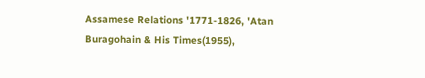Assamese Relations '1771-1826, 'Atan Buragohain & His Times(1955),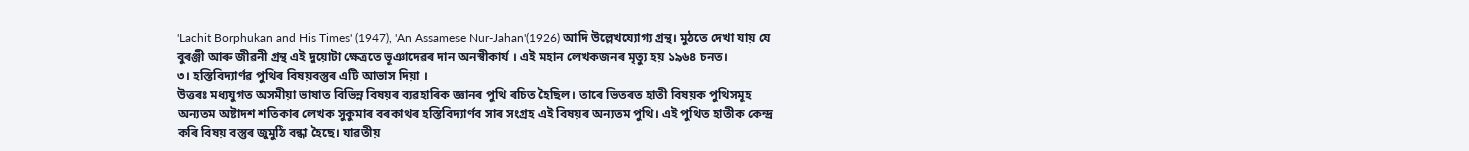'Lachit Borphukan and His Times' (1947), 'An Assamese Nur-Jahan'(1926) আদি উল্লেখয্যোগ্য গ্ৰন্থ। মুঠতে দেখা যায় যে বুৰঞ্জী আৰু জীৱনী গ্ৰন্থ এই দুয়োটা ক্ষেত্ৰতে ভূঞাদেৱৰ দান অনস্বীকাৰ্য । এই মহান লেখকজনৰ মৃত্যু হয় ১৯৬৪ চনত।
৩। হস্তিবিদ্যাৰ্ণৱ পুথিৰ বিষয়বস্তুৰ এটি আভাস দিয়া ।
উত্তৰঃ মধ্যযুগত অসমীয়া ভাষাত বিভিন্ন বিষয়ৰ ব্যৱহাৰিক জ্ঞানৰ পুথি ৰচিত হৈছিল। তাৰে ভিতৰত হাতী বিষয়ক পুথিসমূহ অন্যতম অষ্টাদশ শতিকাৰ লেখক সুকুমাৰ বৰকাথৰ হস্তিবিদ্যাৰ্ণব সাৰ সংগ্ৰহ এই বিষয়ৰ অন্যতম পুথি। এই পুথিত হাতীক কেন্দ্ৰ কৰি বিষয় বস্তুৰ জুমুঠি বন্ধা হৈছে। যাৱতীয়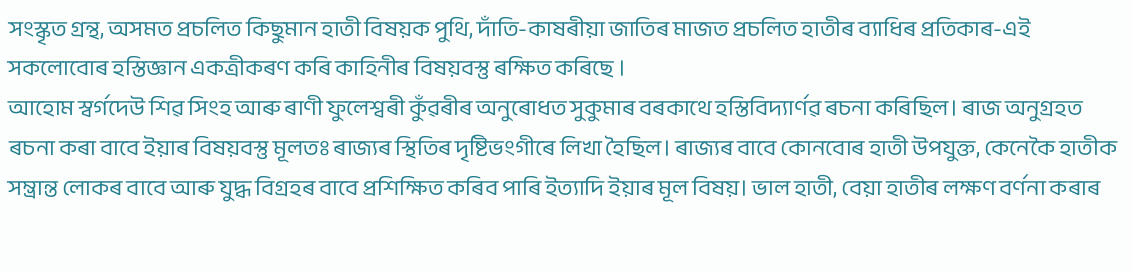সংস্কৃত গ্ৰন্থ, অসমত প্ৰচলিত কিছুমান হাতী বিষয়ক পুথি, দাঁতি-কাষৰীয়া জাতিৰ মাজত প্ৰচলিত হাতীৰ ব্যাধিৰ প্ৰতিকাৰ-এই সকলোবোৰ হস্তিজ্ঞান একত্ৰীকৰণ কৰি কাহিনীৰ বিষয়বস্তু ৰক্ষিত কৰিছে ।
আহোম স্বৰ্গদেউ শিৱ সিংহ আৰু ৰাণী ফুলেশ্বৰী কুঁৱৰীৰ অনুৰোধত সুকুমাৰ বৰকাথে হস্তিবিদ্যাৰ্ণৱ ৰচনা কৰিছিল। ৰাজ অনুগ্ৰহত ৰচনা কৰা বাবে ইয়াৰ বিষয়বস্তু মূলতঃ ৰাজ্যৰ স্থিতিৰ দৃষ্টিভংগীৰে লিখা হৈছিল। ৰাজ্যৰ বাবে কোনবোৰ হাতী উপযুক্ত, কেনেকৈ হাতীক সম্ভ্ৰান্ত লোকৰ বাবে আৰু যুদ্ধ বিগ্ৰহৰ বাবে প্ৰশিক্ষিত কৰিব পাৰি ইত্যাদি ইয়াৰ মূল বিষয়। ভাল হাতী, বেয়া হাতীৰ লক্ষণ বৰ্ণনা কৰাৰ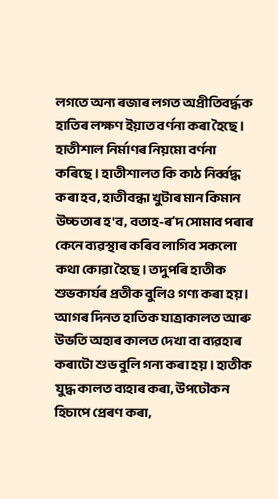লগতে অন্য ৰজাৰ লগত অপ্ৰীতিবৰ্দ্ধক হাতিৰ লক্ষণ ইয়াত বৰ্ণনা কৰা হৈছে। হাতীশাল নিৰ্মাণৰ নিয়মো বৰ্ণনা কৰিছে। হাতীশালত কি কাঠ নিৰ্ব্বদ্ধ কৰা হব, হাতীবন্ধা খুটাৰ মান কিমান উচ্চতাৰ হ'ব, বতাহ-ৰʼদ সোমাব পৰাৰ কেনে ব্যৱস্থাৰ কৰিব লাগিব সকলো কথা কোৱা হৈছে। তদুপৰি হাতীক শুভকাৰ্যৰ প্ৰতীক বুলিও গণ্য কৰা হয় । আগৰ দিনত হাতিক যাত্ৰাকালত আৰু উভতি অহাৰ কালত দেখা বা ব্যৱহাৰ কৰাটো শুভ বুলি গন্য কৰা হয় । হাতীক যুদ্ধ কালত ব্যহাৰ কৰা, উপঢৌকন হিচাপে প্ৰেৰণ কৰা,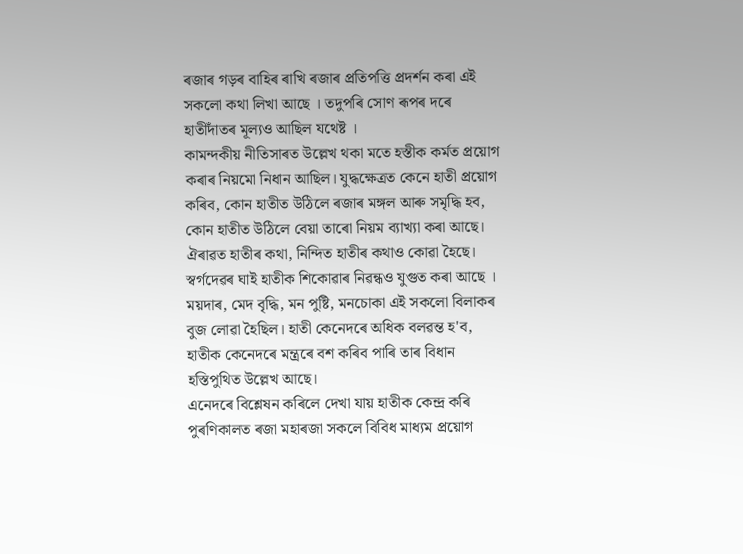ৰজাৰ গড়ৰ বাহিৰ ৰাখি ৰজাৰ প্ৰতিপত্তি প্ৰদৰ্শন কৰা এই সকলো কথা লিখা আছে । তদুপৰি সোণ ৰূপৰ দৰে হাতীদাঁতৰ মূল্যও আছিল যথেষ্ট ।
কামন্দকীয় নীতিসাৰত উল্লেখ থকা মতে হস্তীক কৰ্মত প্ৰয়োগ কৰাৰ নিয়মো নিধান আছিল। যুদ্ধক্ষেত্ৰত কেনে হাতী প্ৰয়োগ কৰিব, কোন হাতীত উঠিলে ৰজাৰ মঙ্গল আৰু সমৃদ্ধি হব, কোন হাতীত উঠিলে বেয়া তাৰো নিয়ম ব্যাখ্যা কৰা আছে। ঐৰাৱত হাতীৰ কথা, নিন্দিত হাতীৰ কথাও কোৱা হৈছে। স্বৰ্গদেৱৰ ঘাই হাতীক শিকোৱাৰ নিৱন্ধও যুগুত কৰা আছে । ময়দাৰ, মেদ বৃদ্ধি, মন পুষ্টি, মনচোকা এই সকলো বিলাকৰ বুজ লোৱা হৈছিল। হাতী কেনেদৰে অধিক বলৱন্ত হ'ব, হাতীক কেনেদৰে মন্ত্ৰৰে বশ কৰিব পাৰি তাৰ বিধান হস্তিপুথিত উল্লেখ আছে।
এনেদৰে বিশ্লেষন কৰিলে দেখা যায় হাতীক কেন্দ্ৰ কৰি পুৰণিকালত ৰজা মহাৰজা সকলে বিবিধ মাধ্যম প্ৰয়োগ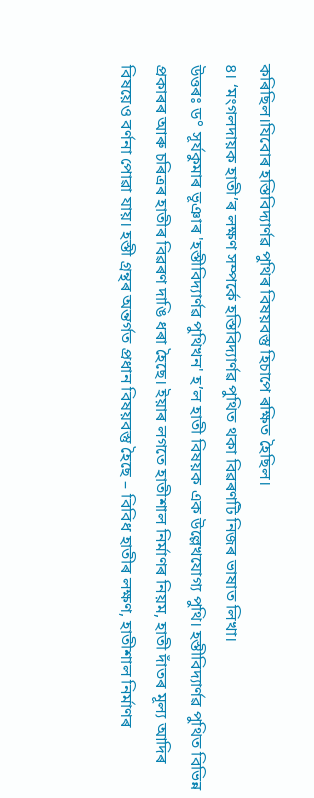কৰিছিল।যিবোৰ হস্তিবিদ্যাৰ্ণৱ পুথিৰ বিষয়বস্তু হিচাপে ৰক্ষিত হৈছিল।
৪। ‘মংগলদায়ক হাতী’ৰ লক্ষণ সম্পৰ্কে হস্তিবিদ্যাৰ্ণৱ পুথিত থকা বিৱৰণটি নিজৰ ভাষাত লিখা।
উত্তৰঃ ড° সূর্যকুমাৰ ভূঞাৰ 'হস্তীবিদ্যার্ণৱ পুথিখন' হ’ল হাতী বিষয়ক এক উল্লেখযোগ্য পুথি। হস্তীবিদ্যার্ণৱ পুথিত বিভিন্ন প্ৰকাৰৰ আৰু চৰিত্ৰৰ হাতীৰ বিৱৰণ দাঙি ধৰা হৈছে। ইয়াৰ লগতে হাতীশাল নির্মাণৰ নিয়ম, হাতী দাঁতৰ মূল্য আদিৰ বিষয়েও বর্ণনা পোৱা যায়। হস্তী গ্রন্থৰ অন্তৰ্গত প্রধান বিষয়বস্তু হৈছে – বিবিধ হাতীৰ লক্ষণ, হাতীশাল নির্মাণৰ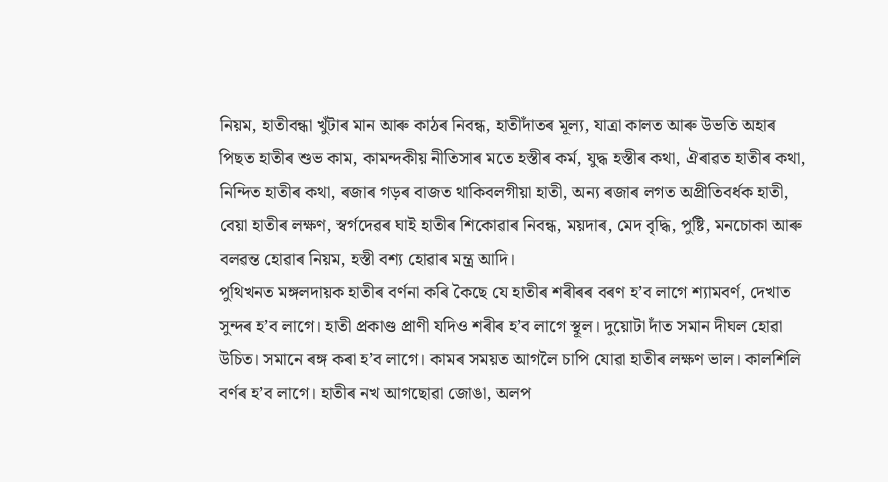নিয়ম, হাতীবন্ধা খুঁটাৰ মান আৰু কাঠৰ নিবন্ধ, হাতীদাঁতৰ মূল্য, যাত্রা কালত আৰু উভতি অহাৰ পিছত হাতীৰ শুভ কাম, কামন্দকীয় নীতিসাৰ মতে হস্তীৰ কৰ্ম, যুদ্ধ হস্তীৰ কথা, ঐৰাৱত হাতীৰ কথা, নিন্দিত হাতীৰ কথা, ৰজাৰ গড়ৰ বাজত থাকিবলগীয়া হাতী, অন্য ৰজাৰ লগত অপ্রীতিবর্ধক হাতী, বেয়া হাতীৰ লক্ষণ, স্বৰ্গদেৱৰ ঘাই হাতীৰ শিকোৱাৰ নিবন্ধ, ময়দাৰ, মেদ বৃদ্ধি, পুষ্টি, মনচোকা আৰু বলৱন্ত হোৱাৰ নিয়ম, হস্তী বশ্য হোৱাৰ মন্ত্র আদি।
পুথিখনত মঙ্গলদায়ক হাতীৰ বৰ্ণনা কৰি কৈছে যে হাতীৰ শৰীৰৰ বৰণ হʼব লাগে শ্যামবৰ্ণ, দেখাত সুন্দৰ হʼব লাগে। হাতী প্ৰকাণ্ড প্ৰাণী যদিও শৰীৰ হʼব লাগে স্থূল। দুয়োটা দাঁত সমান দীঘল হোৱা উচিত। সমানে ৰঙ্গ কৰা হʼব লাগে। কামৰ সময়ত আগলৈ চাপি যোৱা হাতীৰ লক্ষণ ভাল। কালশিলি বৰ্ণৰ হʼব লাগে। হাতীৰ নখ আগছোৱা জোঙা, অলপ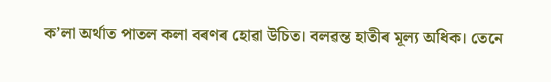কʼলা অৰ্থাত পাতল কলা বৰণৰ হোৱা উচিত। বলৱন্ত হাতীৰ মূল্য অধিক। তেনে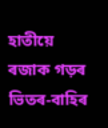হাতীয়ে ৰজাক গড়ৰ ভিতৰ-বাহিৰ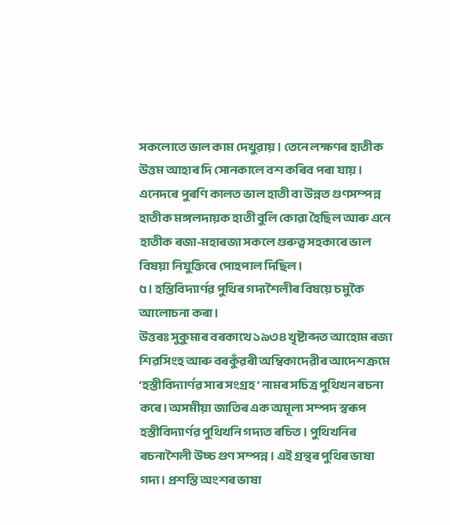সকলোতে ভাল কাম দেখুৱায়। তেনে লক্ষণৰ হাতীক উত্তম আহাৰ দি সোনকালে বশ কৰিব পৰা যায়।
এনেদৰে পুৰণি কালত ভাল হাতী বা উন্নত গুণসম্পন্ন হাতীক মঙ্গলদায়ক হাতী বুলি কোৱা হৈছিল আৰু এনে হাতীক ৰজা-মহাৰজা সকলে গুৰুত্ব সহকাৰে ভাল বিষয়া নিযুক্তিৰে পোহপাল দিছিল।
৫। হস্তিবিদ্যাৰ্ণৱ পুথিৰ গদ্যশৈলীৰ বিষয়ে চমুকৈ আলোচনা কৰা।
উত্তৰঃ সুকুমাৰ বৰকাথে ১৯৩৪ খৃষ্টাব্দত আহোম ৰজা শিৱসিংহ আৰু বৰকুঁৱৰী অম্বিকাদেৱীৰ আদেশক্রমে ‘হস্তীবিদ্যার্ণৱ সাৰ সংগ্ৰহ’ নামৰ সচিত্র পুথিখন ৰচনা কৰে। অসমীয়া জাতিৰ এক অমূল্য সম্পদ স্বৰূপ হস্তীবিদ্যার্ণৱ পুথিখনি গদ্যত ৰচিত। পুথিখনিৰ ৰচনাশৈলী উচ্চ গুণ সম্পন্ন। এই গ্ৰন্থৰ পুথিৰ ভাষা গদ্য। প্ৰশস্তি অংশৰ ভাষা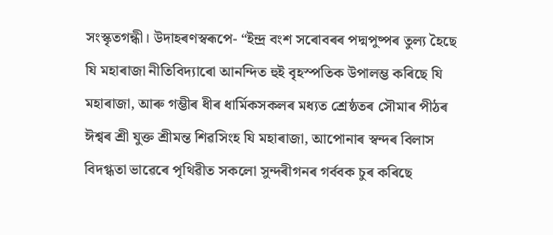সংস্কৃতগন্ধী। উদাহৰণস্বৰূপে- “ইন্দ্ৰ বংশ সৰোবৰৰ পদ্মপুষ্পৰ তুল্য হৈছে যি মহাৰাজা নীতিবিদ্যাৰো আনন্দিত হুই বৃহস্পতিক উপালম্ভ কৰিছে যি মহাৰাজা, আৰু গম্ভীৰ ধীৰ ধাৰ্মিকসকলৰ মধ্যত শ্ৰেষ্ঠতৰ সৌমাৰ পীঠৰ ঈশ্বৰ শ্ৰী যুক্ত শ্ৰীমন্ত শিৱসিংহ যি মহাৰাজা, আপোনাৰ স্বন্দৰ বিলাস বিদগ্ধতা ভাৱেৰে পৃথিৱীত সকলো সুন্দৰীগনৰ গৰ্ববক চুৰ কৰিছে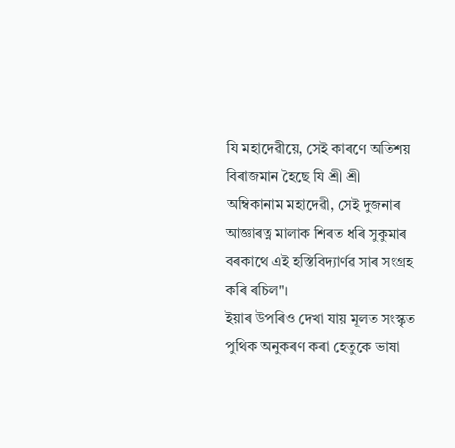যি মহাদেৱীয়ে, সেই কাৰণে অতিশয় বিৰাজমান হৈছে যি শ্ৰী শ্ৰী অম্বিকানাম মহাদেৱী, সেই দুজনাৰ আজ্ঞাৰত্ন মালাক শিৰত ধৰি সুকুমাৰ বৰকাথে এই হস্তিবিদ্যাৰ্ণৱ সাৰ সংগ্ৰহ কৰি ৰচিল"।
ইয়াৰ উপৰিও দেখা যায় মূলত সংস্কৃত পুথিক অনুকৰণ কৰা হেতুকে ভাষা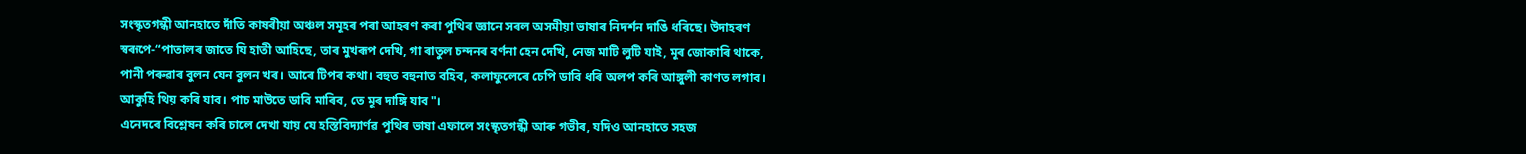সংস্কৃতগন্ধী আনহাতে দাঁতি কাষৰীয়া অঞ্চল সমূহৰ পৰা আহৰণ কৰা পুথিৰ জ্ঞানে সৰল অসমীয়া ভাষাৰ নিদৰ্শন দাঙি ধৰিছে। উদাহৰণ স্বৰূপে-“পাতালৰ জাতে যি হাতী আহিছে, তাৰ মুখৰূপ দেখি, গা ৰাতুল চন্দনৰ বৰ্ণনা হেন দেখি, নেজ মাটি লুটি যাই, মূৰ জোকাৰি থাকে, পানী পৰুৱাৰ বুলন যেন বুলন খৰ। আৰে টিপৰ কথা। বহুত বহুনাত বহিব, কলাফুলেৰে চেপি ডাবি ধৰি অলপ কৰি আঙ্গুলী কাণত লগাব। আকুহি থিয় কৰি যাব। পাচ মাউতে ডাবি মাৰিব, তে মূৰ দাঙ্গি যাব"।
এনেদৰে বিশ্লেষন কৰি চালে দেখা যায় যে হস্তিবিদ্যাৰ্ণৱ পুথিৰ ভাষা এফালে সংস্কৃতগন্ধী আৰু গভীৰ, যদিও আনহাতে সহজ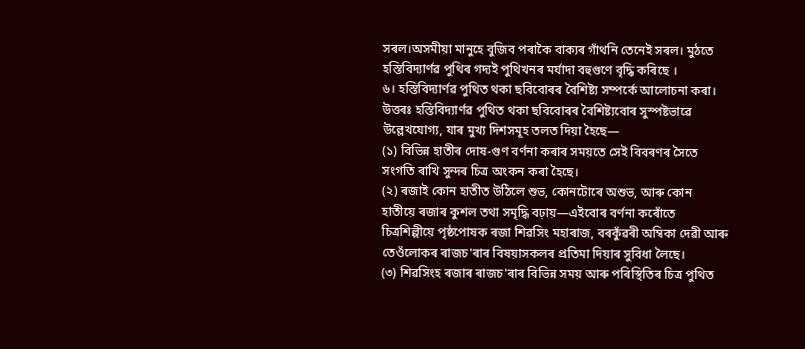সৰল।অসমীয়া মানুহে বুজিব পৰাকৈ বাক্যৰ গাঁথনি তেনেই সৰল। মুঠতে হস্তিবিদ্যাৰ্ণৱ পুথিৰ গদ্যই পুথিখনৰ মৰ্যাদা বহুগুণে বৃদ্ধি কৰিছে ।
৬। হস্তিবিদ্যার্ণৱ পুথিত থকা ছবিবোৰৰ বৈশিষ্ট্য সম্পর্কে আলোচনা কৰা।
উত্তৰঃ হস্তিবিদ্যাৰ্ণৱ পুথিত থকা ছবিবোৰৰ বৈশিষ্ট্যবোৰ সুস্পষ্টভাৱে উল্লেখযোগ্য, যাৰ মুখ্য দিশসমূহ তলত দিয়া হৈছে—
(১) বিভিন্ন হাতীৰ দোষ-গুণ বৰ্ণনা কৰাৰ সময়তে সেই বিবৰণৰ সৈতে সংগতি ৰাখি সুন্দৰ চিত্ৰ অংকন কৰা হৈছে।
(২) ৰজাই কোন হাতীত উঠিলে শুভ, কোনটোৰে অশুভ, আৰু কোন হাতীয়ে ৰজাৰ কুশল তথা সমৃদ্ধি বঢ়ায়—এইবোৰ বৰ্ণনা কৰোঁতে চিত্ৰশিল্পীয়ে পৃষ্ঠপোষক ৰজা শিৱসিং মহাৰাজ, বৰকুঁৱৰী অম্বিকা দেৱী আৰু তেওঁলোকৰ ৰাজচ'ৰাৰ বিষয়াসকলৰ প্ৰতিমা দিয়াৰ সুবিধা লৈছে।
(৩) শিৱসিংহ ৰজাৰ ৰাজচ'ৰাৰ বিভিন্ন সময় আৰু পৰিস্থিতিৰ চিত্ৰ পুথিত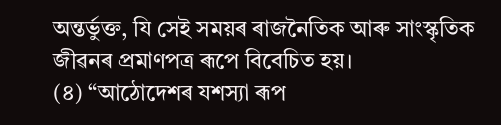অন্তর্ভুক্ত, যি সেই সময়ৰ ৰাজনৈতিক আৰু সাংস্কৃতিক জীৱনৰ প্ৰমাণপত্ৰ ৰূপে বিবেচিত হয়।
(৪) “আঠোদেশৰ যশস্যা ৰূপ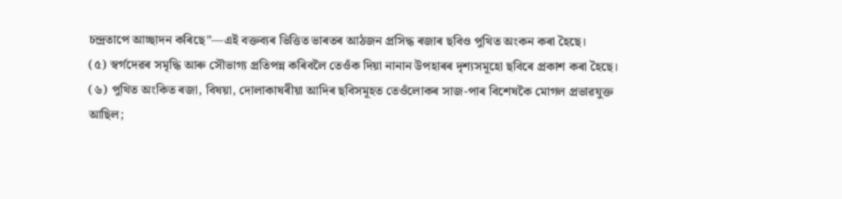চন্দ্রতাপে আচ্ছাদন কৰিছে”—এই বক্তব্যৰ ভিত্তিত ভাৰতৰ আঠজন প্ৰসিদ্ধ ৰজাৰ ছবিও পুথিত অংকন কৰা হৈছে।
(৫) স্বৰ্গদেৱৰ সমৃদ্ধি আৰু সৌভাগ্য প্ৰতিপন্ন কৰিবলৈ তেওঁক দিয়া নানান উপহাৰৰ দৃশ্যসমূহো ছবিৰে প্ৰকাশ কৰা হৈছে।
(৬) পুথিত অংকিত ৰজা, বিষয়া, দোলাকাষৰীয়া আদিৰ ছবিসমূহত তেওঁলোকৰ সাজ-পাৰ বিশেষকৈ মোগল প্ৰভাৱযুক্ত আছিল;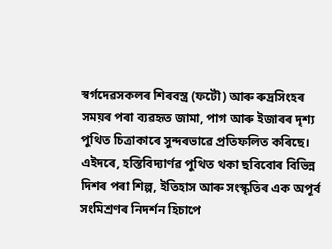স্বৰ্গদেৱসকলৰ শিৰবস্ত্ৰ (ফটৌ) আৰু ৰুদ্ৰসিংহৰ সময়ৰ পৰা ব্যৱহৃত জামা, পাগ আৰু ইজাৰৰ দৃশ্য পুথিত চিত্ৰাকাৰে সুন্দৰভাৱে প্ৰতিফলিত কৰিছে।
এইদৰে, হস্তিবিদ্যাৰ্ণৱ পুথিত থকা ছবিবোৰ বিভিন্ন দিশৰ পৰা শিল্প, ইতিহাস আৰু সংস্কৃতিৰ এক অপূৰ্ব সংমিশ্ৰণৰ নিদৰ্শন হিচাপে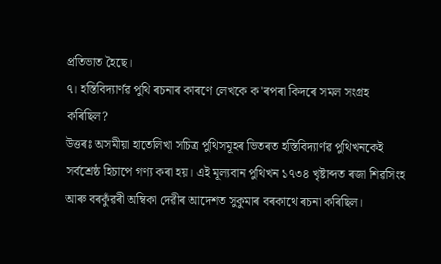প্ৰতিভাত হৈছে।
৭। হস্তিবিদ্যার্ণৱ পুথি ৰচনাৰ কাৰণে লেখকে ক'ৰপৰা কিদৰে সমল সংগ্ৰহ কৰিছিল?
উত্তৰঃ অসমীয়া হাতেলিখা সচিত্ৰ পুথিসমূহৰ ভিতৰত হস্তিবিদ্যাৰ্ণৱ পুথিখনকেই সৰ্বশ্ৰেষ্ঠ হিচাপে গণ্য কৰা হয়। এই মূল্যবান পুথিখন ১৭৩৪ খৃষ্টাব্দত ৰজা শিৱসিংহ আৰু বৰকুঁৱৰী অম্বিকা দেৱীৰ আদেশত সুকুমাৰ বৰকাথে ৰচনা কৰিছিল।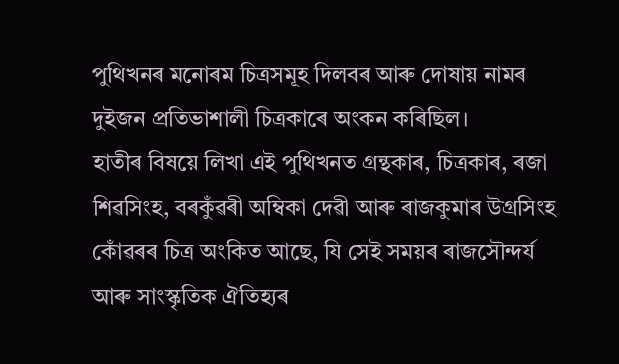পুথিখনৰ মনোৰম চিত্ৰসমূহ দিলবৰ আৰু দোষায় নামৰ দুইজন প্ৰতিভাশালী চিত্ৰকাৰে অংকন কৰিছিল।
হাতীৰ বিষয়ে লিখা এই পুথিখনত গ্ৰন্থকাৰ, চিত্ৰকাৰ, ৰজা শিৱসিংহ, বৰকুঁৱৰী অম্বিকা দেৱী আৰু ৰাজকুমাৰ উগ্ৰসিংহ কোঁৱৰৰ চিত্ৰ অংকিত আছে, যি সেই সময়ৰ ৰাজসৌন্দর্য আৰু সাংস্কৃতিক ঐতিহ্যৰ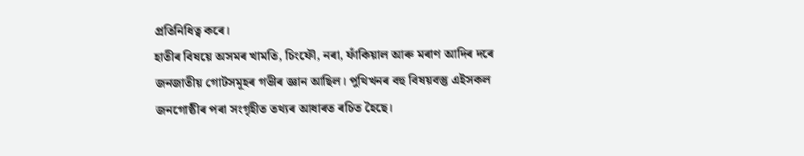প্ৰতিনিধিত্ব কৰে।
হাতীৰ বিষয়ে অসমৰ খামতি, চিংফৌ, নৰা, ফাঁকিয়াল আৰু মৰাণ আদিৰ দৰে জনজাতীয় গোটসমূহৰ গভীৰ জ্ঞান আছিল। পুথিখনৰ বহু বিষয়বস্তু এইসকল জনগোষ্ঠীৰ পৰা সংগৃহীত তথ্যৰ আধাৰত ৰচিত হৈছে।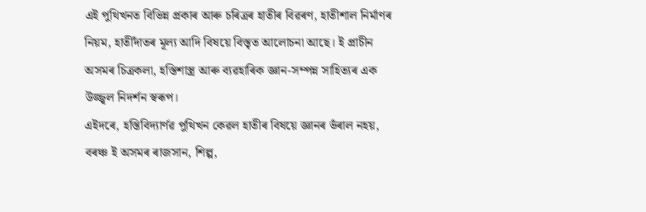এই পুথিখনত বিভিন্ন প্ৰকাৰ আৰু চৰিত্ৰৰ হাতীৰ বিৱৰণ, হাতীশাল নিৰ্মাণৰ নিয়ম, হাতীদাঁতৰ মূল্য আদি বিষয়ে বিস্তৃত আলোচনা আছে। ই প্রাচীন অসমৰ চিত্ৰকলা, হস্তিশাস্ত্ৰ আৰু ব্যৱহাৰিক জ্ঞান-সম্পন্ন সাহিত্যৰ এক উজ্জ্বল নিদৰ্শন স্বৰূপ।
এইদৰে, হস্তিবিদ্যাৰ্ণৱ পুথিখন কেৱল হাতীৰ বিষয়ে জ্ঞানৰ ভঁৰাল নহয়, বৰঞ্চ ই অসমৰ ৰাজসান, শিল্প,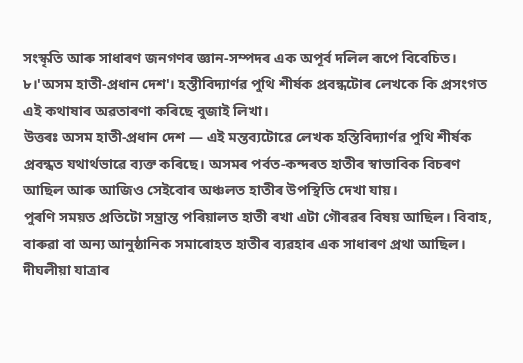সংস্কৃতি আৰু সাধাৰণ জনগণৰ জ্ঞান-সম্পদৰ এক অপূৰ্ব দলিল ৰূপে বিবেচিত।
৮।'অসম হাতী-প্রধান দেশ'। হস্তীবিদ্যার্ণৱ পুথি শীর্ষক প্রবন্ধটোৰ লেখকে কি প্রসংগত এই কথাষাৰ অৱতাৰণা কৰিছে বুজাই লিখা।
উত্তৰঃ অসম হাতী-প্ৰধান দেশ — এই মন্তব্যটোৱে লেখক হস্তিবিদ্যাৰ্ণৱ পুথি শীৰ্ষক প্ৰবন্ধত যথাৰ্থভাৱে ব্যক্ত কৰিছে। অসমৰ পৰ্বত-কন্দৰত হাতীৰ স্বাভাবিক বিচৰণ আছিল আৰু আজিও সেইবোৰ অঞ্চলত হাতীৰ উপস্থিতি দেখা যায়।
পুৰণি সময়ত প্ৰতিটো সম্ভ্রান্ত পৰিয়ালত হাতী ৰখা এটা গৌৰৱৰ বিষয় আছিল। বিবাহ, বাৰুৱা বা অন্য আনুষ্ঠানিক সমাৰোহত হাতীৰ ব্যৱহাৰ এক সাধাৰণ প্ৰথা আছিল। দীঘলীয়া যাত্ৰাৰ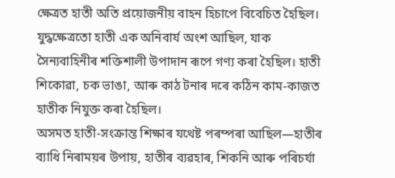ক্ষেত্ৰত হাতী অতি প্রয়োজনীয় বাহন হিচাপে বিবেচিত হৈছিল।
যুদ্ধক্ষেত্ৰতো হাতী এক অনিবার্য অংশ আছিল, যাক সৈন্যবাহিনীৰ শক্তিশালী উপাদান ৰূপে গণ্য কৰা হৈছিল। হাতী শিকোৱা, চক ভাঙা, আৰু কাঠ টনাৰ দৰে কঠিন কাম-কাজত হাতীক নিযুক্ত কৰা হৈছিল।
অসমত হাতী-সংক্রান্ত শিক্ষাৰ যথেষ্ট পৰম্পৰা আছিল—হাতীৰ ব্যাধি নিৰাময়ৰ উপায়, হাতীৰ ব্যৱহাৰ, শিকনি আৰু পৰিচৰ্যা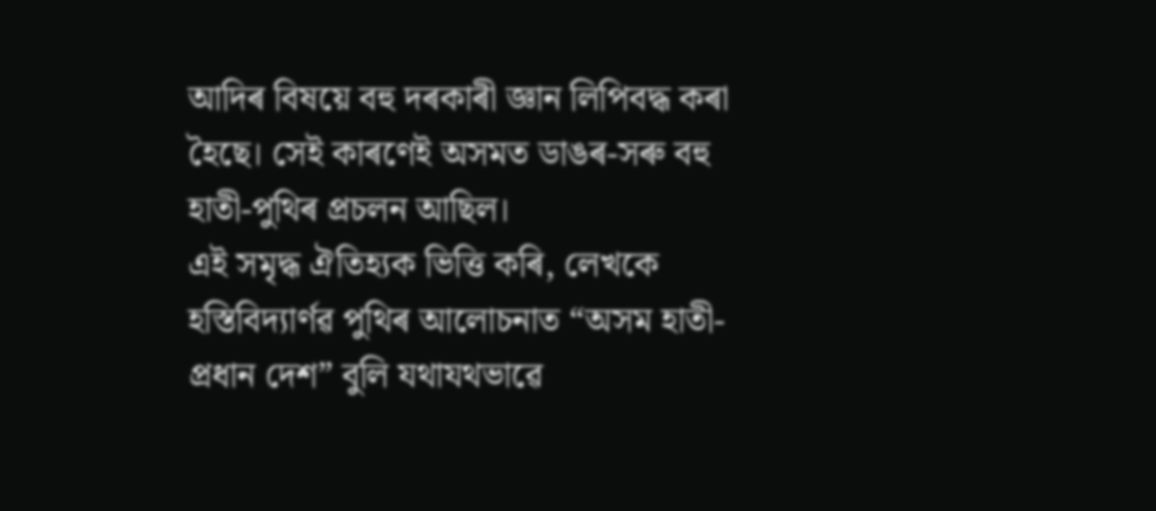আদিৰ বিষয়ে বহু দৰকাৰী জ্ঞান লিপিবদ্ধ কৰা হৈছে। সেই কাৰণেই অসমত ডাঙৰ-সৰু বহু হাতী-পুথিৰ প্ৰচলন আছিল।
এই সমৃদ্ধ ঐতিহ্যক ভিত্তি কৰি, লেখকে হস্তিবিদ্যাৰ্ণৱ পুথিৰ আলোচনাত “অসম হাতী-প্ৰধান দেশ” বুলি যথাযথভাৱে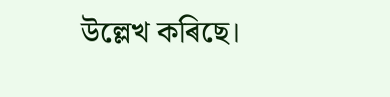উল্লেখ কৰিছে।